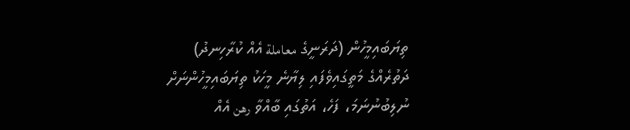ތިޔަބައިމީހުން (ދަރަނީގެ معاملة އެއް ކުރާހިނދު) ދަތުރެއްގެ މަތީގައިވެފައި ލިޔާނެ މީހަކު ތިޔަބައިމީހުންނަށް ނުލިބުނުނަމަ، ފަހެ، އަތުގައި ބާއްވާ رهن އެއް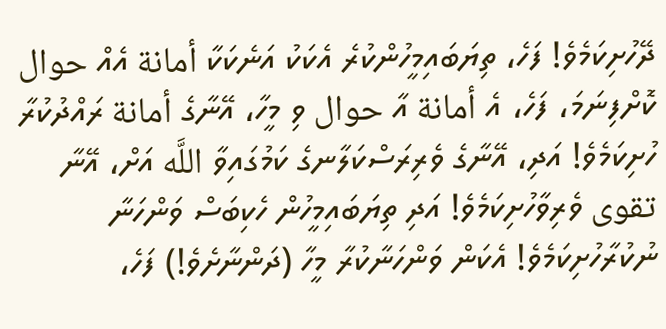ދޭހުށިކަމެވެ! ފަހެ، ތިޔަބައިމީހުންކުރެ އެކަކު އަނެކަކާ أمانة އެއް حوال ކޮށްފިނަމަ، ފަހެ، އެ أمانة އާ حوال ވި މީހާ، އޭނާގެ أمانة ރައްދުކުރާ ހުށިކަމެވެ! އަދި، އޭނާގެ ވެރިރަސްކަލާނގެ ކަމުގައިވާ اللَّه އަށް، އޭނާ تقوى ވެރިވާހުށިކަމެވެ! އަދި ތިޔަބައިމީހުން ހެކިބަސް ވަންހަނާ ނުކުރާހުށިކަމެވެ! އެކަން ވަންހަނާކުރާ މީހާ (ދަންނާށެވެ!) ފަހެ،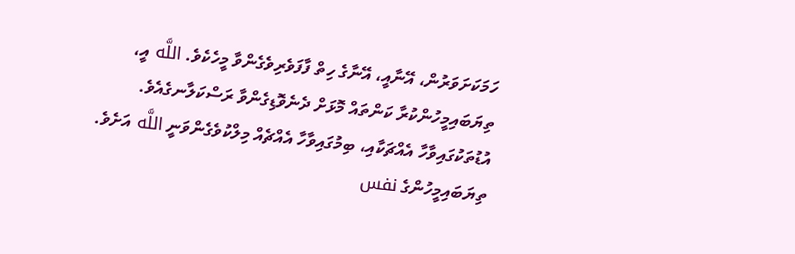ހަމަކަށަވަރުން، އޭނާއީ، އޭނާގެ ހިތް ފާފަވެރިވެގެންވާ މީހެކެވެ. اللَّه އީ، ތިޔަބައިމީހުންކުރާ ކަންތައް މޮޅަށް ދެނެވޮޑިގެންވާ ރަސްކަލާނގެއެވެ.
އުޑުތަކުގައިވާހާ އެއްޗަކާއި، ބިމުގައިވާހާ އެއްޗެއް މިލްކުވެގެންވަނީ اللَّه އަށެވެ. ތިޔަބައިމީހުންގެ نفس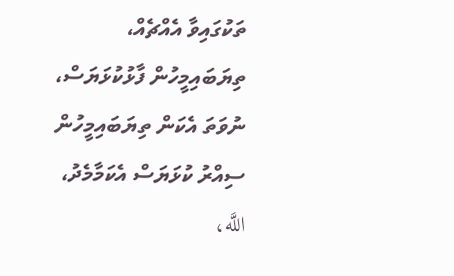ތަކުގައިވާ އެއްޗެއް، ތިޔަބައިމީހުން ފާޅުކުޅަޔަސް، ނުވަތަ އެކަން ތިޔަބައިމީހުން ސިއްރު ކުޅަޔަސް އެކަމާމެދު، اللَّه،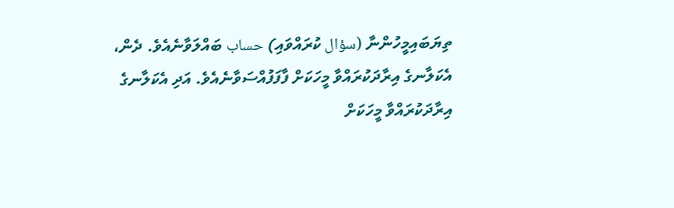ތިޔަބައިމީހުންނާ (سؤال ކުރައްވައި) حساب ބައްލަވާނެއެވެ. ދެން، އެކަލާނގެ އިރާދަކުރައްވާ މީހަކަށް ފާފަފުއްސަވާނެއެވެ. އަދި އެކަލާނގެ އިރާދަކުރައްވާ މީހަކަށް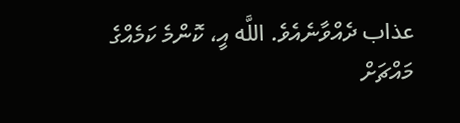عذاب ދެއްވާނެއެވެ. اللَّه އީ، ކޮންމެ ކަމެއްގެ މައްޗަށް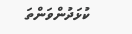ކުޅަދުންވަންތަ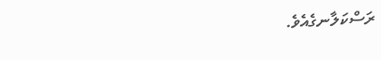ރަސްކަލާނގެއެވެ.